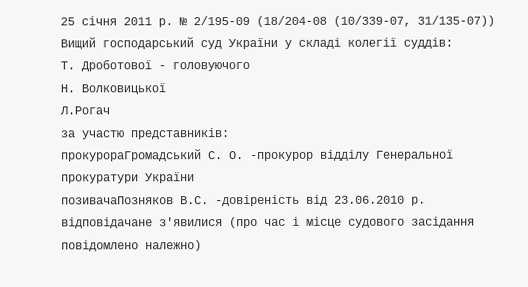25 січня 2011 р. № 2/195-09 (18/204-08 (10/339-07, 31/135-07))
Вищий господарський суд України у складі колегії суддів:
Т. Дроботової - головуючого
Н. Волковицької
Л.Рогач
за участю представників:
прокурораГромадський С. О. -прокурор відділу Генеральної прокуратури України
позивачаПозняков В.С. -довіреність від 23.06.2010 р.
відповідачане з'явилися (про час і місце судового засідання повідомлено належно)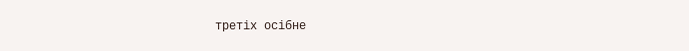третіх осібне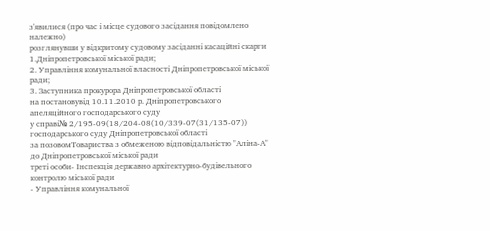з'явилися (про час і місце судового засідання повідомлено належно)
розглянувши у відкритому судовому засіданні касаційні скарги 1.Дніпропетровської міської ради;
2. Управління комунальної власності Дніпропетровської міської ради;
3. Заступника прокурора Дніпропетровської області
на постановувід 10.11.2010 р. Дніпропетровського апеляційного господарського суду
у справі№ 2/195-09(18/204-08(10/339-07(31/135-07)) господарського суду Дніпропетровської області
за позовомТовариства з обмеженою відповідальністю "Аліна-А"
до Дніпропетровської міської ради
треті особи- Інспекція державно архітектурно-будівельного контролю міської ради
- Управління комунальної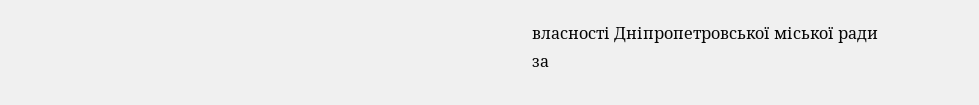власності Дніпропетровської міської ради
за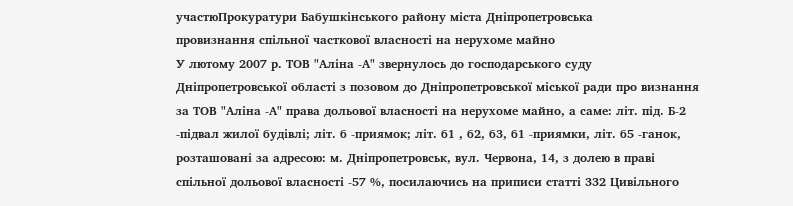участюПрокуратури Бабушкінського району міста Дніпропетровська
провизнання спільної часткової власності на нерухоме майно
У лютому 2007 р. ТОВ "Аліна -А" звернулось до господарського суду Дніпропетровської області з позовом до Дніпропетровської міської ради про визнання за ТОВ "Аліна -А" права дольової власності на нерухоме майно, а саме: літ. під. Б-2 -підвал жилої будівлі; літ. б -приямок; літ. б1 , б2, б3, б1 -приямки, літ. б5 -ганок, розташовані за адресою: м. Дніпропетровськ, вул. Червона, 14, з долею в праві спільної дольової власності -57 %, посилаючись на приписи статті 332 Цивільного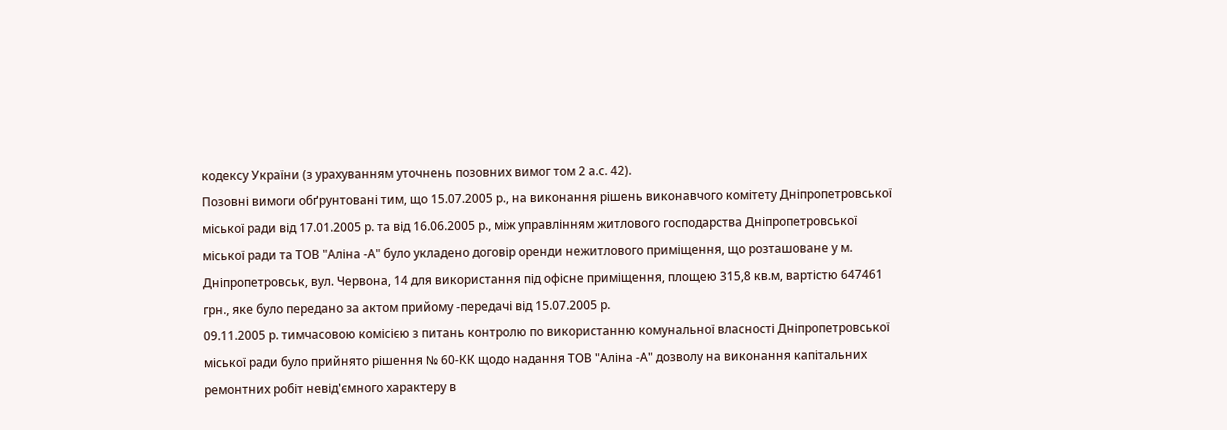кодексу України (з урахуванням уточнень позовних вимог том 2 а.с. 42).
Позовні вимоги обґрунтовані тим, що 15.07.2005 р., на виконання рішень виконавчого комітету Дніпропетровської міської ради від 17.01.2005 р. та від 16.06.2005 р., між управлінням житлового господарства Дніпропетровської міської ради та ТОВ "Аліна -А" було укладено договір оренди нежитлового приміщення, що розташоване у м. Дніпропетровськ, вул. Червона, 14 для використання під офісне приміщення, площею 315,8 кв.м, вартістю 647461 грн., яке було передано за актом прийому -передачі від 15.07.2005 р.
09.11.2005 р. тимчасовою комісією з питань контролю по використанню комунальної власності Дніпропетровської міської ради було прийнято рішення № 60-КК щодо надання ТОВ "Аліна -А" дозволу на виконання капітальних ремонтних робіт невід'ємного характеру в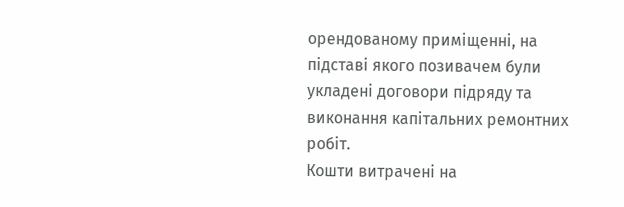орендованому приміщенні, на підставі якого позивачем були укладені договори підряду та виконання капітальних ремонтних робіт.
Кошти витрачені на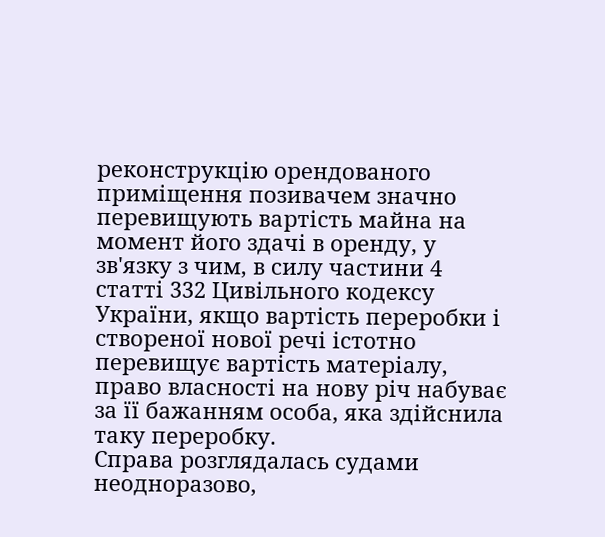реконструкцію орендованого приміщення позивачем значно перевищують вартість майна на момент його здачі в оренду, у зв'язку з чим, в силу частини 4 статті 332 Цивільного кодексу України, якщо вартість переробки і створеної нової речі істотно перевищує вартість матеріалу, право власності на нову річ набуває за її бажанням особа, яка здійснила таку переробку.
Справа розглядалась судами неодноразово,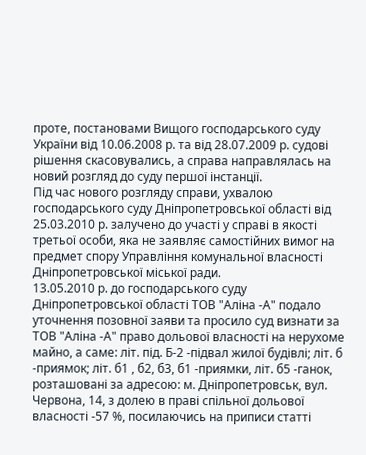проте, постановами Вищого господарського суду України від 10.06.2008 р. та від 28.07.2009 р. судові рішення скасовувались, а справа направлялась на новий розгляд до суду першої інстанції.
Під час нового розгляду справи, ухвалою господарського суду Дніпропетровської області від 25.03.2010 р. залучено до участі у справі в якості третьої особи, яка не заявляє самостійних вимог на предмет спору Управління комунальної власності Дніпропетровської міської ради.
13.05.2010 р. до господарського суду Дніпропетровської області ТОВ "Аліна -А" подало уточнення позовної заяви та просило суд визнати за ТОВ "Аліна -А" право дольової власності на нерухоме майно, а саме: літ. під. Б-2 -підвал жилої будівлі; літ. б -приямок; літ. б1 , б2, б3, б1 -приямки, літ. б5 -ганок, розташовані за адресою: м. Дніпропетровськ, вул. Червона, 14, з долею в праві спільної дольової власності -57 %, посилаючись на приписи статті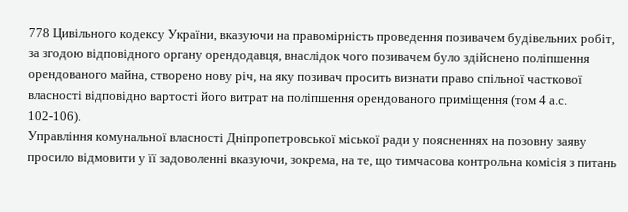778 Цивільного кодексу України, вказуючи на правомірність проведення позивачем будівельних робіт, за згодою відповідного органу орендодавця, внаслідок чого позивачем було здійснено поліпшення орендованого майна, створено нову річ, на яку позивач просить визнати право спільної часткової власності відповідно вартості його витрат на поліпшення орендованого приміщення (том 4 а.с. 102-106).
Управління комунальної власності Дніпропетровської міської ради у поясненнях на позовну заяву просило відмовити у її задоволенні вказуючи, зокрема, на те, що тимчасова контрольна комісія з питань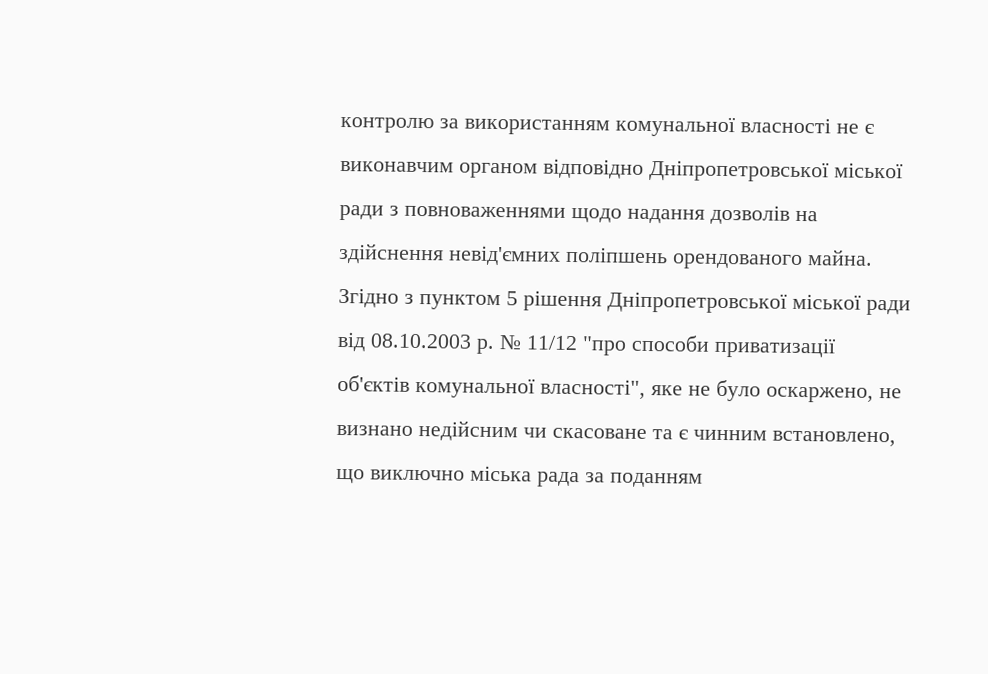контролю за використанням комунальної власності не є виконавчим органом відповідно Дніпропетровської міської ради з повноваженнями щодо надання дозволів на здійснення невід'ємних поліпшень орендованого майна. Згідно з пунктом 5 рішення Дніпропетровської міської ради від 08.10.2003 р. № 11/12 "про способи приватизації об'єктів комунальної власності", яке не було оскаржено, не визнано недійсним чи скасоване та є чинним встановлено, що виключно міська рада за поданням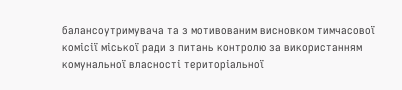балансоутримувача та з мотивованим висновком тимчасової комісії міської ради з питань контролю за використанням комунальної власності територіальної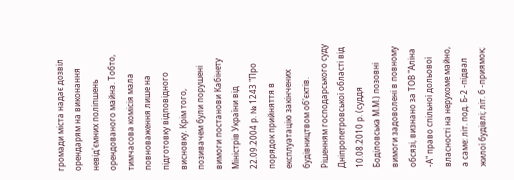громади міста надає дозвіл орендарям на виконання невід'ємних поліпшень орендованого майна. Тобто, тимчасова комісія мала повноваження лише на підготовку відповідного висновку. Крім того, позивачем були порушені вимоги постанови Кабінету Міністрів України від 22.09.2004 р. № 1243 "Про порядок прийняття в експлуатацію закінчених будівництвом об'єктів.
Рішенням господарського суду Дніпропетровської області від 10.08.2010 р. (суддя Боділовська М.М.) позовні вимоги задоволені в повному обсязі, визнано за ТОВ "Аліна -А" право спільної дольової власності на нерухоме майно, а саме: літ. под. Б-2 -підвал жилої будівлі; літ. б -приямок;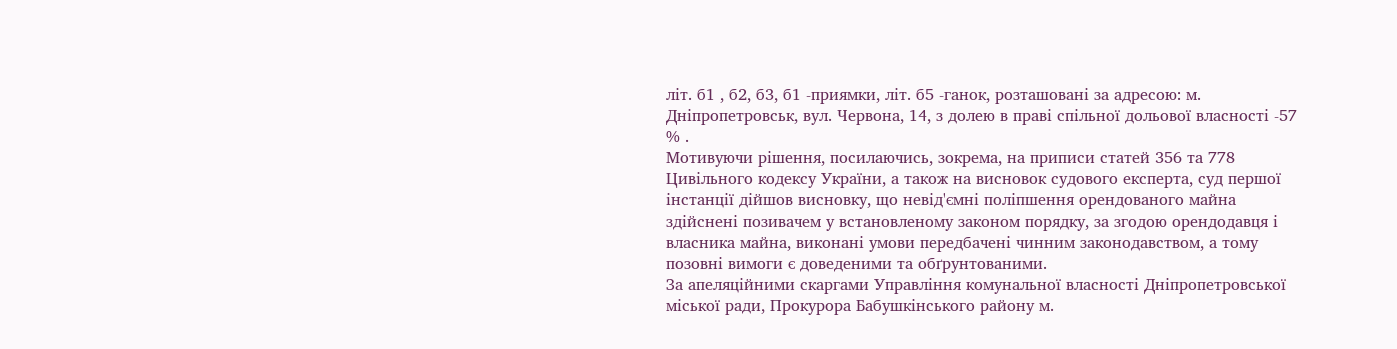літ. б1 , б2, б3, б1 -приямки, літ. б5 -ганок, розташовані за адресою: м. Дніпропетровськ, вул. Червона, 14, з долею в праві спільної дольової власності -57 % .
Мотивуючи рішення, посилаючись, зокрема, на приписи статей 356 та 778 Цивільного кодексу України, а також на висновок судового експерта, суд першої інстанції дійшов висновку, що невід'ємні поліпшення орендованого майна здійснені позивачем у встановленому законом порядку, за згодою орендодавця і власника майна, виконані умови передбачені чинним законодавством, а тому позовні вимоги є доведеними та обґрунтованими.
За апеляційними скаргами Управління комунальної власності Дніпропетровської міської ради, Прокурора Бабушкінського району м.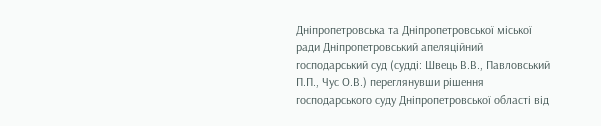Дніпропетровська та Дніпропетровської міської ради Дніпропетровський апеляційний господарський суд (судді: Швець В.В., Павловський П.П., Чус О.В.) переглянувши рішення господарського суду Дніпропетровської області від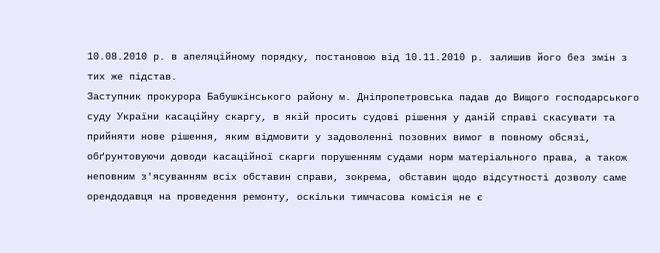10.08.2010 р. в апеляційному порядку, постановою від 10.11.2010 р. залишив його без змін з тих же підстав.
Заступник прокурора Бабушкінського району м. Дніпропетровська падав до Вищого господарського суду України касаційну скаргу, в якій просить судові рішення у даній справі скасувати та прийняти нове рішення, яким відмовити у задоволенні позовних вимог в повному обсязі, обґрунтовуючи доводи касаційної скарги порушенням судами норм матеріального права, а також неповним з'ясуванням всіх обставин справи, зокрема, обставин щодо відсутності дозволу саме орендодавця на проведення ремонту, оскільки тимчасова комісія не є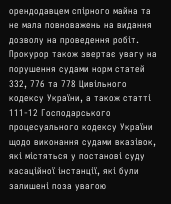орендодавцем спірного майна та не мала повноважень на видання дозволу на проведення робіт.
Прокурор також звертає увагу на порушення судами норм статей 332, 776 та 778 Цивільного кодексу України, а також статті 111-12 Господарського процесуального кодексу України щодо виконання судами вказівок, які містяться у постанові суду касаційної інстанції, які були залишені поза увагою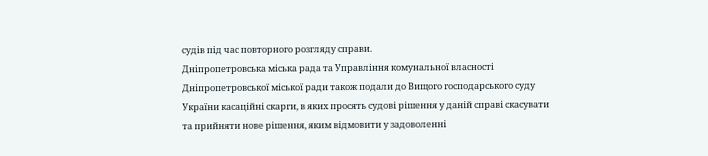судів під час повторного розгляду справи.
Дніпропетровська міська рада та Управління комунальної власності Дніпропетровської міської ради також подали до Вищого господарського суду України касаційні скарги, в яких просять судові рішення у даній справі скасувати та прийняти нове рішення, яким відмовити у задоволенні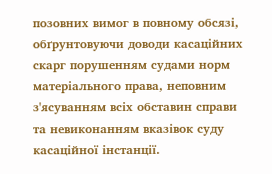позовних вимог в повному обсязі, обґрунтовуючи доводи касаційних скарг порушенням судами норм матеріального права, неповним з'ясуванням всіх обставин справи та невиконанням вказівок суду касаційної інстанції.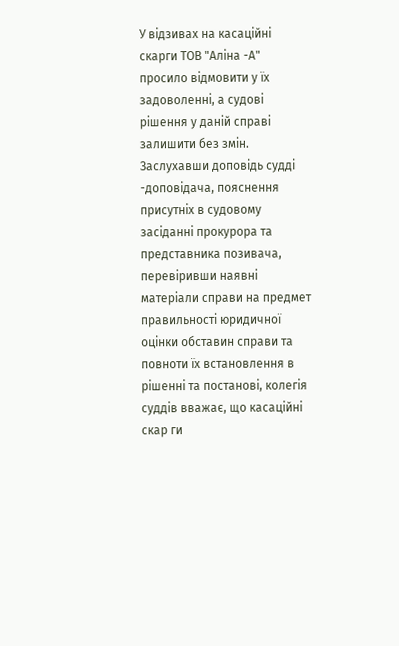У відзивах на касаційні скарги ТОВ "Аліна -А" просило відмовити у їх задоволенні, а судові рішення у даній справі залишити без змін.
Заслухавши доповідь судді -доповідача, пояснення присутніх в судовому засіданні прокурора та представника позивача, перевіривши наявні матеріали справи на предмет правильності юридичної оцінки обставин справи та повноти їх встановлення в рішенні та постанові, колегія суддів вважає, що касаційні скар ги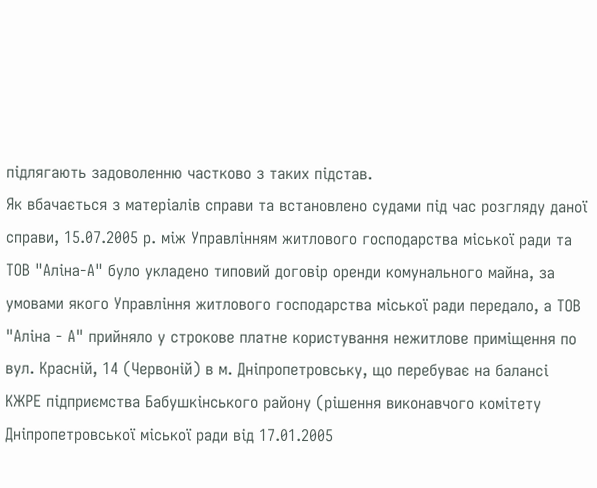підлягають задоволенню частково з таких підстав.
Як вбачається з матеріалів справи та встановлено судами під час розгляду даної справи, 15.07.2005 р. між Управлінням житлового господарства міської ради та ТОВ "Аліна-А" було укладено типовий договір оренди комунального майна, за умовами якого Управління житлового господарства міської ради передало, а ТОВ "Аліна - А" прийняло у строкове платне користування нежитлове приміщення по вул. Красній, 14 (Червоній) в м. Дніпропетровську, що перебуває на балансі КЖРЕ підприємства Бабушкінського району (рішення виконавчого комітету Дніпропетровської міської ради від 17.01.2005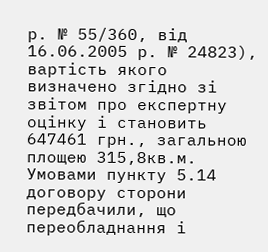р. № 55/360, від 16.06.2005 р. № 24823), вартість якого визначено згідно зі звітом про експертну оцінку і становить 647461 грн., загальною площею 315,8кв.м.
Умовами пункту 5.14 договору сторони передбачили, що переобладнання і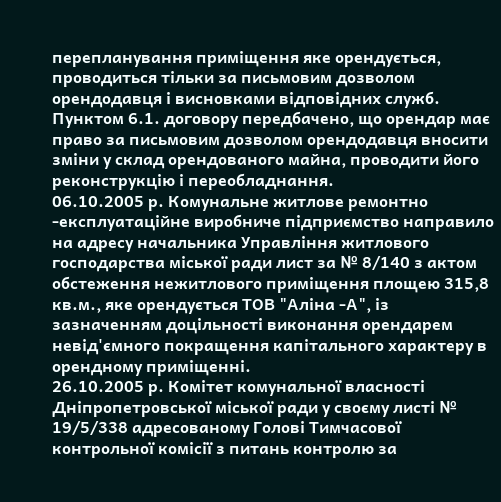перепланування приміщення яке орендується, проводиться тільки за письмовим дозволом орендодавця і висновками відповідних служб.
Пунктом 6.1. договору передбачено, що орендар має право за письмовим дозволом орендодавця вносити зміни у склад орендованого майна, проводити його реконструкцію і переобладнання.
06.10.2005 р. Комунальне житлове ремонтно -експлуатаційне виробниче підприємство направило на адресу начальника Управління житлового господарства міської ради лист за № 8/140 з актом обстеження нежитлового приміщення площею 315,8 кв.м., яке орендується ТОВ "Аліна -А", із зазначенням доцільності виконання орендарем невід'ємного покращення капітального характеру в орендному приміщенні.
26.10.2005 р. Комітет комунальної власності Дніпропетровської міської ради у своєму листі № 19/5/338 адресованому Голові Тимчасової контрольної комісії з питань контролю за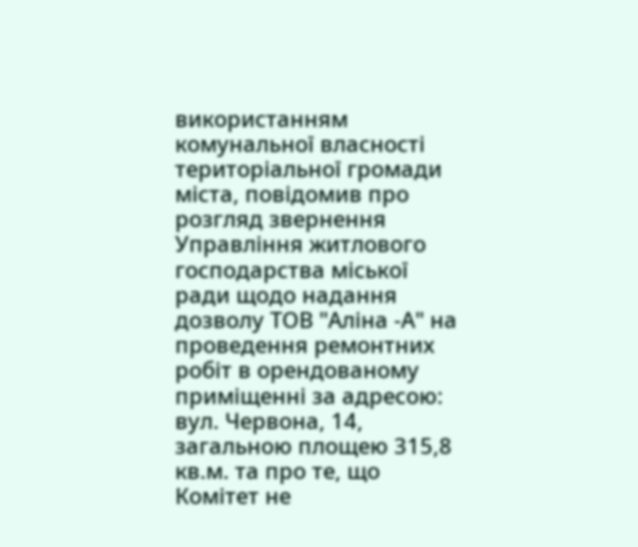використанням комунальної власності територіальної громади міста, повідомив про розгляд звернення Управління житлового господарства міської ради щодо надання дозволу ТОВ "Аліна -А" на проведення ремонтних робіт в орендованому приміщенні за адресою: вул. Червона, 14, загальною площею 315,8 кв.м. та про те, що Комітет не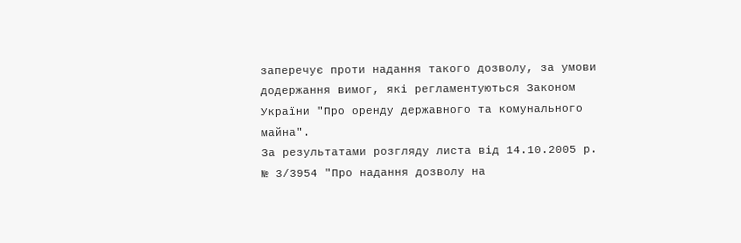заперечує проти надання такого дозволу, за умови додержання вимог, які регламентуються Законом України "Про оренду державного та комунального майна".
За результатами розгляду листа від 14.10.2005 р. № 3/3954 "Про надання дозволу на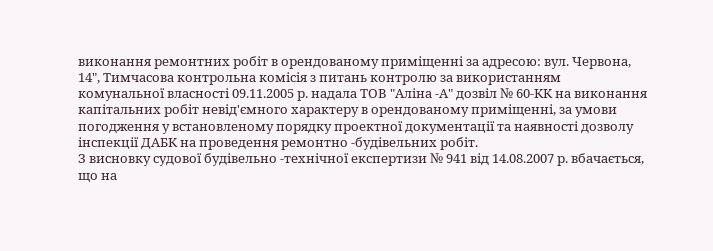виконання ремонтних робіт в орендованому приміщенні за адресою: вул. Червона, 14", Тимчасова контрольна комісія з питань контролю за використанням комунальної власності 09.11.2005 р. надала ТОВ "Аліна -А" дозвіл № 60-КК на виконання капітальних робіт невід'ємного характеру в орендованому приміщенні, за умови погодження у встановленому порядку проектної документації та наявності дозволу інспекції ДАБК на проведення ремонтно -будівельних робіт.
З висновку судової будівельно -технічної експертизи № 941 від 14.08.2007 р. вбачається, що на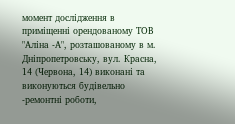момент дослідження в приміщенні орендованому ТОВ "Аліна -А", розташованому в м. Дніпропетровську, вул. Красна, 14 (Червона, 14) виконані та виконуються будівельно -ремонтні роботи,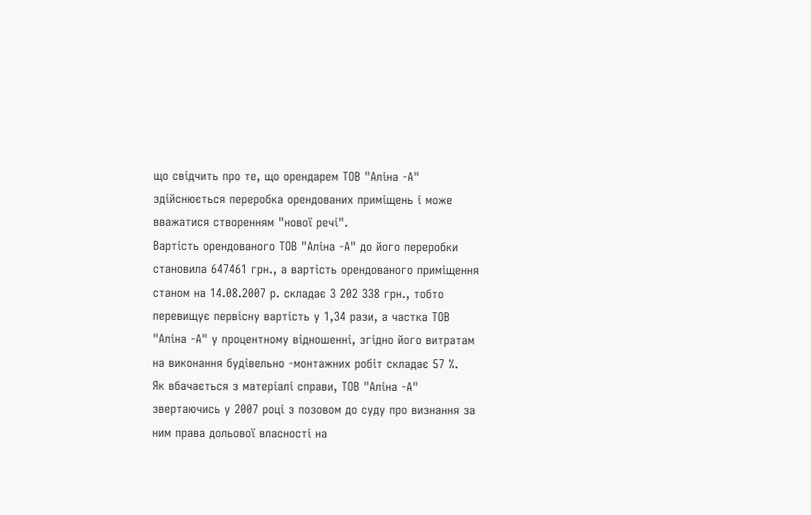що свідчить про те, що орендарем ТОВ "Аліна -А" здійснюється переробка орендованих приміщень і може вважатися створенням "нової речі".
Вартість орендованого ТОВ "Аліна -А" до його переробки становила 647461 грн., а вартість орендованого приміщення станом на 14.08.2007 р. складає 3 202 338 грн., тобто перевищує первісну вартість у 1,34 рази, а частка ТОВ "Аліна -А" у процентному відношенні, згідно його витратам на виконання будівельно -монтажних робіт складає 57 %.
Як вбачається з матеріалі справи, ТОВ "Аліна -А" звертаючись у 2007 році з позовом до суду про визнання за ним права дольової власності на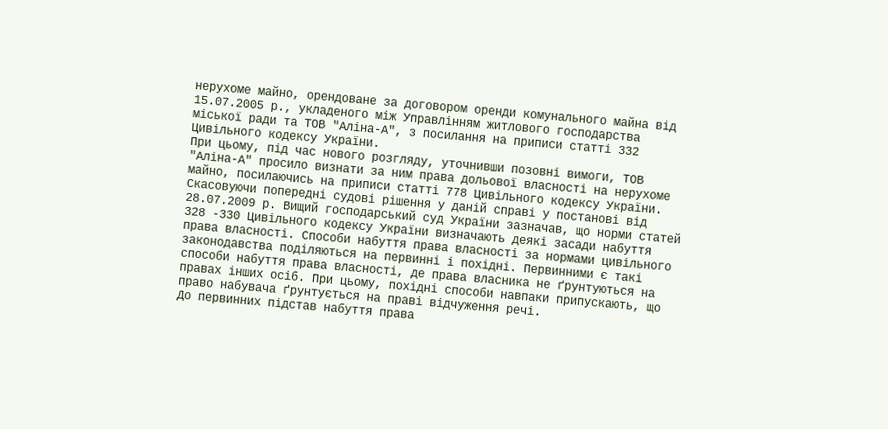нерухоме майно, орендоване за договором оренди комунального майна від 15.07.2005 р., укладеного між Управлінням житлового господарства міської ради та ТОВ "Аліна-А", з посилання на приписи статті 332 Цивільного кодексу України.
При цьому, під час нового розгляду, уточнивши позовні вимоги, ТОВ "Аліна-А" просило визнати за ним права дольової власності на нерухоме майно, посилаючись на приписи статті 778 Цивільного кодексу України.
Скасовуючи попередні судові рішення у даній справі у постанові від 28.07.2009 р. Вищий господарський суд України зазначав, що норми статей 328 -330 Цивільного кодексу України визначають деякі засади набуття права власності. Способи набуття права власності за нормами цивільного законодавства поділяються на первинні і похідні. Первинними є такі способи набуття права власності, де права власника не ґрунтуються на правах інших осіб. При цьому, похідні способи навпаки припускають, що право набувача ґрунтується на праві відчуження речі.
До первинних підстав набуття права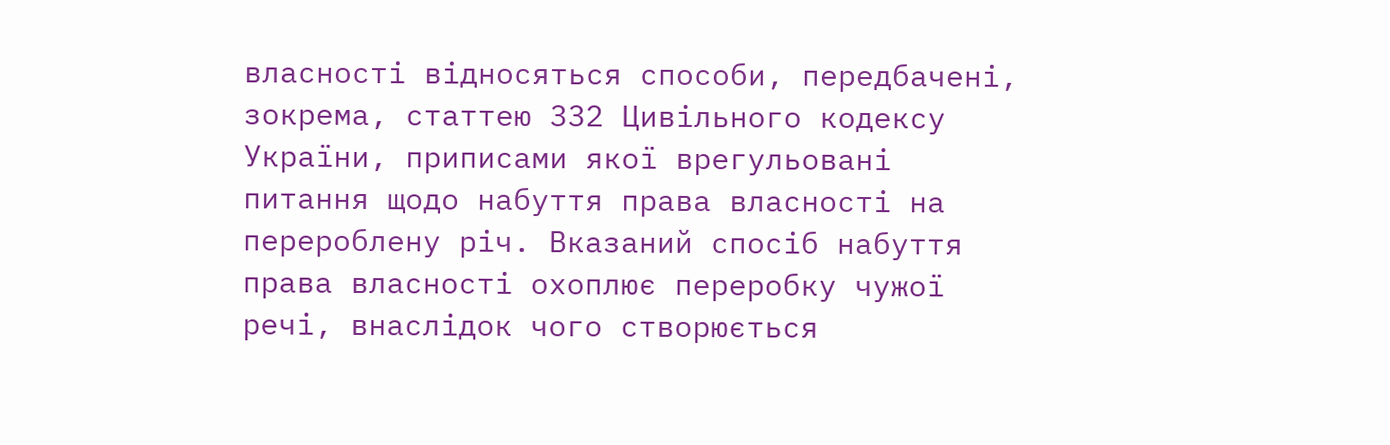власності відносяться способи, передбачені, зокрема, статтею 332 Цивільного кодексу України, приписами якої врегульовані питання щодо набуття права власності на перероблену річ. Вказаний спосіб набуття права власності охоплює переробку чужої речі, внаслідок чого створюється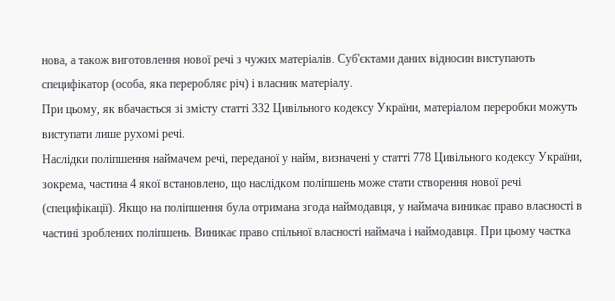нова, а також виготовлення нової речі з чужих матеріалів. Суб'єктами даних відносин виступають специфікатор (особа, яка переробляє річ) і власник матеріалу.
При цьому, як вбачається зі змісту статті 332 Цивільного кодексу України, матеріалом переробки можуть виступати лише рухомі речі.
Наслідки поліпшення наймачем речі, переданої у найм, визначені у статті 778 Цивільного кодексу України, зокрема, частина 4 якої встановлено, що наслідком поліпшень може стати створення нової речі (специфікації). Якщо на поліпшення була отримана згода наймодавця, у наймача виникає право власності в частині зроблених поліпшень. Виникає право спільної власності наймача і наймодавця. При цьому частка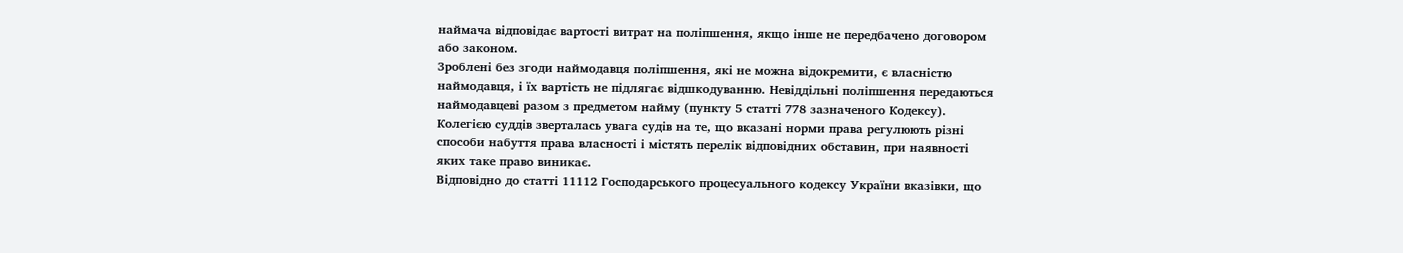наймача відповідає вартості витрат на поліпшення, якщо інше не передбачено договором або законом.
Зроблені без згоди наймодавця поліпшення, які не можна відокремити, є власністю наймодавця, і їх вартість не підлягає відшкодуванню. Невіддільні поліпшення передаються наймодавцеві разом з предметом найму (пункту 5 статті 778 зазначеного Кодексу).
Колегією суддів зверталась увага судів на те, що вказані норми права регулюють різні способи набуття права власності і містять перелік відповідних обставин, при наявності яких таке право виникає.
Відповідно до статті 11112 Господарського процесуального кодексу України вказівки, що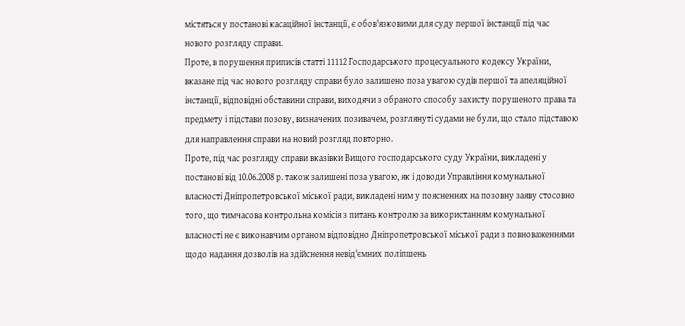містяться у постанові касаційної інстанції, є обов'язковими для суду першої інстанції під час нового розгляду справи.
Проте, в порушення приписів статті 11112 Господарського процесуального кодексу України, вказане під час нового розгляду справи було залишено поза увагою судів першої та апеляційної інстанції, відповідні обставини справи, виходячи з обраного способу захисту порушеного права та предмету і підстави позову, визначених позивачем, розглянуті судами не були, що стало підставою для направлення справи на новий розгляд повторно.
Проте, під час розгляду справи вказівки Вищого господарського суду України, викладені у постанові від 10.06.2008 р. також залишені поза увагою, як і доводи Управління комунальної власності Дніпропетровської міської ради, викладені ним у поясненнях на позовну заяву стосовно того, що тимчасова контрольна комісія з питань контролю за використанням комунальної власності не є виконавчим органом відповідно Дніпропетровської міської ради з повноваженнями щодо надання дозволів на здійснення невід'ємних поліпшень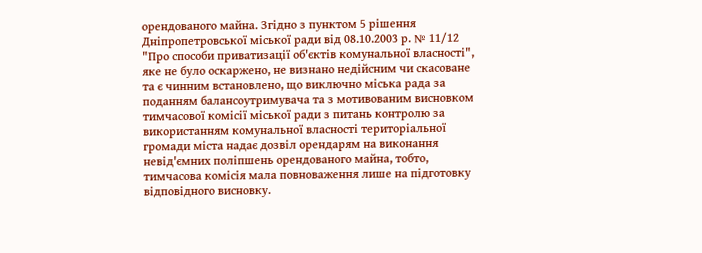орендованого майна. Згідно з пунктом 5 рішення Дніпропетровської міської ради від 08.10.2003 р. № 11/12 "Про способи приватизації об'єктів комунальної власності", яке не було оскаржено, не визнано недійсним чи скасоване та є чинним встановлено, що виключно міська рада за поданням балансоутримувача та з мотивованим висновком тимчасової комісії міської ради з питань контролю за використанням комунальної власності територіальної громади міста надає дозвіл орендарям на виконання невід'ємних поліпшень орендованого майна, тобто, тимчасова комісія мала повноваження лише на підготовку відповідного висновку.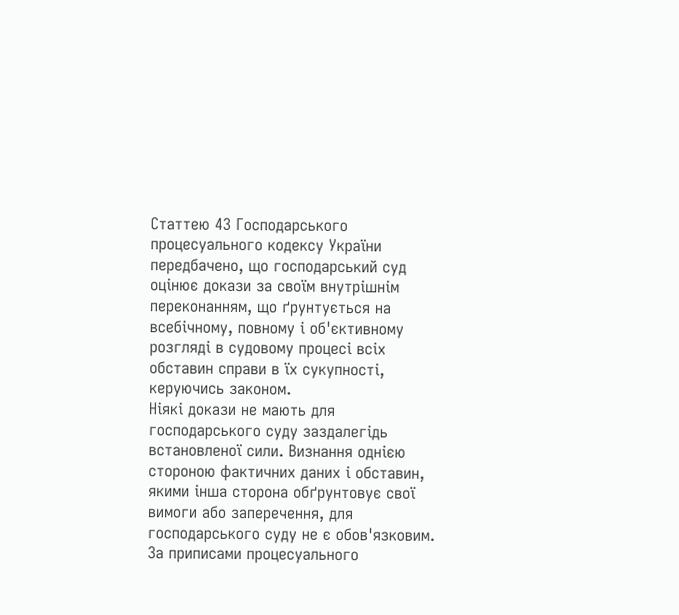Статтею 43 Господарського процесуального кодексу України передбачено, що господарський суд оцінює докази за своїм внутрішнім переконанням, що ґрунтується на всебічному, повному і об'єктивному розгляді в судовому процесі всіх обставин справи в їх сукупності, керуючись законом.
Ніякі докази не мають для господарського суду заздалегідь встановленої сили. Визнання однією стороною фактичних даних і обставин, якими інша сторона обґрунтовує свої вимоги або заперечення, для господарського суду не є обов'язковим.
За приписами процесуального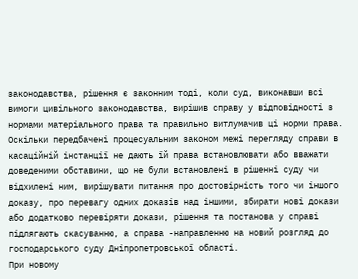законодавства, рішення є законним тоді, коли суд, виконавши всі вимоги цивільного законодавства, вирішив справу у відповідності з нормами матеріального права та правильно витлумачив ці норми права.
Оскільки передбачені процесуальним законом межі перегляду справи в касаційній інстанції не дають їй права встановлювати або вважати доведеними обставини, що не були встановлені в рішенні суду чи відхилені ним, вирішувати питання про достовірність того чи іншого доказу, про перевагу одних доказів над іншими, збирати нові докази або додатково перевіряти докази, рішення та постанова у справі підлягають скасуванню, а справа -направленню на новий розгляд до господарського суду Дніпропетровської області.
При новому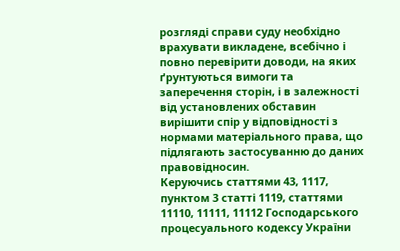розгляді справи суду необхідно врахувати викладене, всебічно і повно перевірити доводи, на яких ґрунтуються вимоги та заперечення сторін, і в залежності від установлених обставин вирішити спір у відповідності з нормами матеріального права, що підлягають застосуванню до даних правовідносин.
Керуючись статтями 43, 1117, пунктом 3 статті 1119, статтями 11110, 11111, 11112 Господарського процесуального кодексу України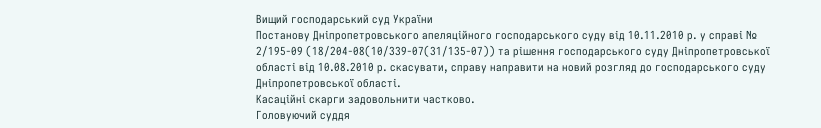Вищий господарський суд України
Постанову Дніпропетровського апеляційного господарського суду від 10.11.2010 р. у справі № 2/195-09 (18/204-08(10/339-07(31/135-07)) та рішення господарського суду Дніпропетровської області від 10.08.2010 р. скасувати, справу направити на новий розгляд до господарського суду Дніпропетровської області.
Касаційні скарги задовольнити частково.
Головуючий суддя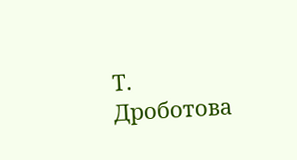Т. Дроботова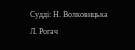Судді: Н. Волковицька
Л. Рогач